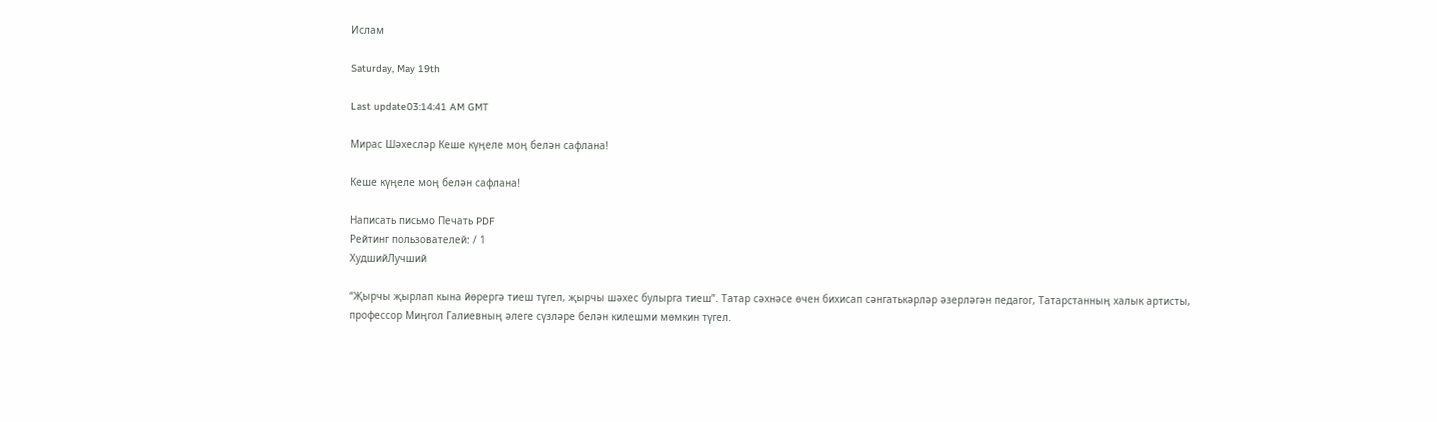Ислам

Saturday, May 19th

Last update03:14:41 AM GMT

Мирас Шәхесләр Кеше күңеле моң белән сафлана!

Кеше күңеле моң белән сафлана!

Написать письмо Печать PDF
Рейтинг пользователей: / 1
ХудшийЛучший

“Җырчы җырлап кына йөрергә тиеш түгел, җырчы шәхес булырга тиеш”. Татар сәхнәсе өчен бихисап сәнгатькәрләр әзерләгән педагог, Татарстанның халык артисты, профессор Миңгол Галиевның әлеге сүзләре белән килешми мөмкин түгел.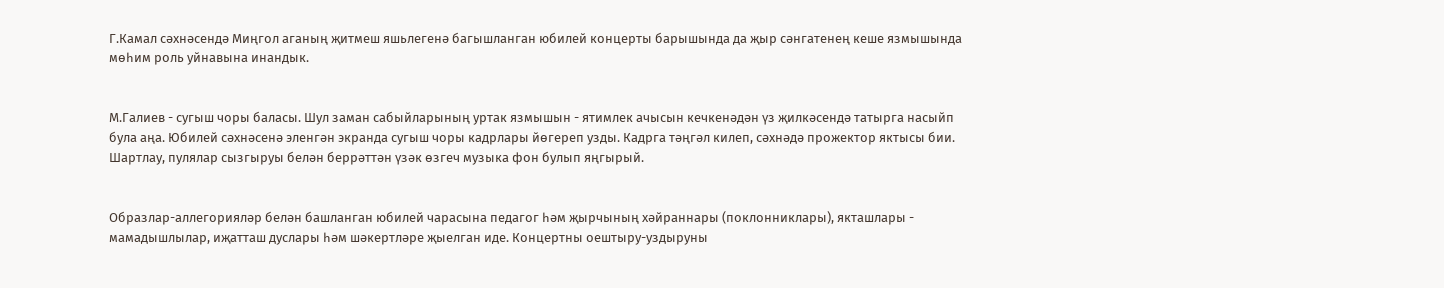Г.Камал сәхнәсендә Миңгол аганың җитмеш яшьлегенә багышланган юбилей концерты барышында да җыр сәнгатенең кеше язмышында мөһим роль уйнавына инандык.


М.Галиев - сугыш чоры баласы. Шул заман сабыйларының уртак язмышын - ятимлек ачысын кечкенәдән үз җилкәсендә татырга насыйп була аңа. Юбилей сәхнәсенә эленгән экранда сугыш чоры кадрлары йөгереп узды. Кадрга тәңгәл килеп, сәхнәдә прожектор яктысы бии. Шартлау, пулялар сызгыруы белән беррәттән үзәк өзгеч музыка фон булып яңгырый.


Образлар-аллегорияләр белән башланган юбилей чарасына педагог һәм җырчының хәйраннары (поклонниклары), якташлары - мамадышлылар, иҗатташ дуслары һәм шәкертләре җыелган иде. Концертны оештыру-уздыруны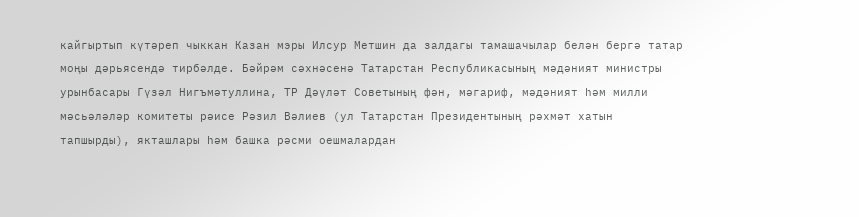кайгыртып күтәреп чыккан Казан мэры Илсур Метшин да залдагы тамашачылар белән бергә татар моңы дәрьясендә тирбәлде. Бәйрәм сәхнәсенә Татарстан Республикасының мәдәният министры урынбасары Гүзәл Нигъмәтуллина, ТР Дәүләт Советының фән, мәгариф, мәдәният һәм милли мәсьәләләр комитеты рәисе Рәзил Вәлиев (ул Татарстан Президентының рәхмәт хатын тапшырды), якташлары һәм башка рәсми оешмалардан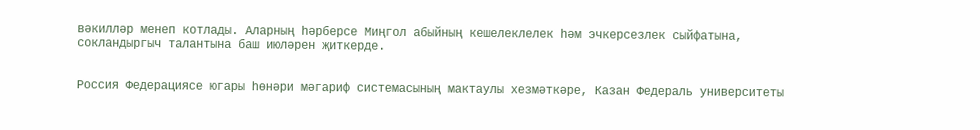вәкилләр менеп котлады. Аларның һәрберсе Миңгол абыйның кешелеклелек һәм эчкерсезлек сыйфатына, сокландыргыч талантына баш июләрен җиткерде.


Россия Федерацияcе югары һөнәри мәгариф системасының мактаулы хезмәткәре, Казан Федераль университеты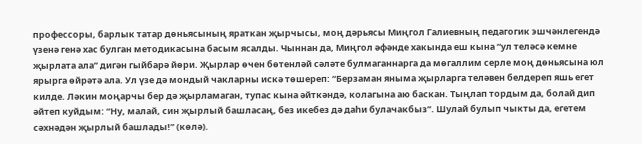профессоры, барлык татар дөньясының яраткан җырчысы, моң дәрьясы Миңгол Галиевның педагогик эшчәнлегендә үзенә генә хас булган методикасына басым ясалды. Чыннан да, Миңгол әфәнде хакында еш кына “ул теләсә кемне җырлата ала” дигән гыйбарә йөри. Җырлар өчен бөтенләй сәләте булмаганнарга да мөгаллим серле моң дөньясына юл ярырга өйрәтә ала. Ул үзе дә мондый чакларны искә төшереп: “Берзаман яныма җырларга теләвен белдереп яшь егет килде. Ләкин моңарчы бер дә җырламаган, тупас кына әйткәндә, колагына аю баскан. Тыңлап тордым да, болай дип әйтеп куйдым: “Ну, малай, син җырлый башласаң, без икебез дә даһи булачакбыз”. Шулай булып чыкты да, егетем сәхнәдән җырлый башлады!” (көлә).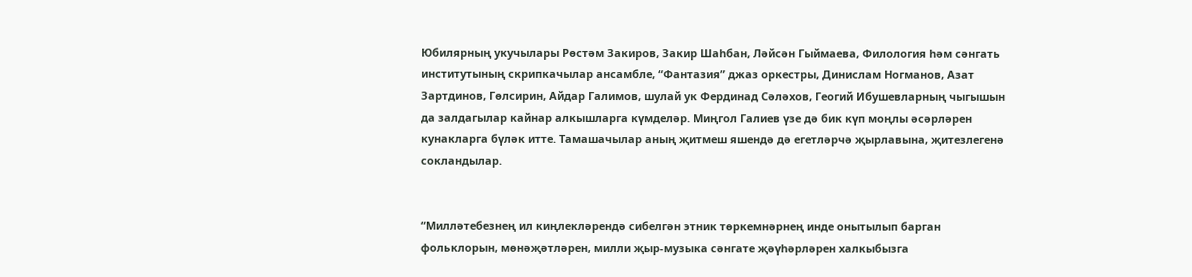Юбилярның укучылары Рөстәм Закиров, Закир Шаһбан, Ләйсән Гыймаева, Филология һәм сәнгать институтының скрипкачылар ансамбле, “Фантазия” джаз оркестры, Динислам Ногманов, Азат Зартдинов, Гөлсирин, Айдар Галимов, шулай ук Фердинад Сәләхов, Геогий Ибушевларның чыгышын да залдагылар кайнар алкышларга күмделәр. Миңгол Галиев үзе дә бик күп моңлы әсәрләрен кунакларга бүләк итте. Тамашачылар аның җитмеш яшендә дә егетләрчә җырлавына, җитезлегенә сокландылар.


“Милләтебезнең ил киңлекләрендә сибелгән этник төркемнәрнең инде онытылып барган фольклорын, мөнәҗәтләрен, милли җыр-музыка сәнгате җәүһәрләрен халкыбызга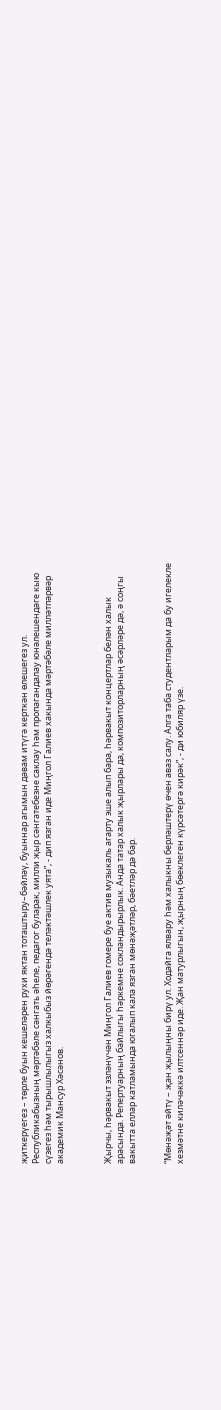җиткерүегез – төрле буын кешеләрен рухи яктан тоташтыру–бәйләү, буыннар агымын дәвам итүгә керткән өлешегез ул. Республикабызның мәртәбәле сәнгать әһеле, педагог буларак, милли җыр сәнгатебезне саклау һәм пропагандалау юнәлешендәге кыю сүзегез һәм тырышлылыгыз халкыбыз йөрәгендә теләктәшлек уята”, - дип язган иде Миңгол Галиев хакында мәртәбәле милләтпәрвәр академик Мансур Хәсәнов.



Җырчы, һәрвакыт эзләнүчән Миңгол Галиев гомере буе актив музыкаль агарту эше алып бара, һәрвакыт концертлар белән халык арасында. Репертуарның байлыгы һәркемне сокландырырлык. Анда татар халык җырлары да, композиторларның әсәрләре дә, ә соңгы вакытта еллар катламында югалып кала язган мөнәҗәтләр, бәетләр дә бар.


“Мөнәҗәт әйтү – җан җылыңны бирү ул. Ходайга ялвару һәм халыкны берләштерү өчен аваз салу. Алга таба студентларым да бу игелекле хезмәтне киләчәккә илтсеннәр иде. Җан матурлыгын, җырның бөеклеген күрсәтергә кирәк”, - ди юбиляр үзе.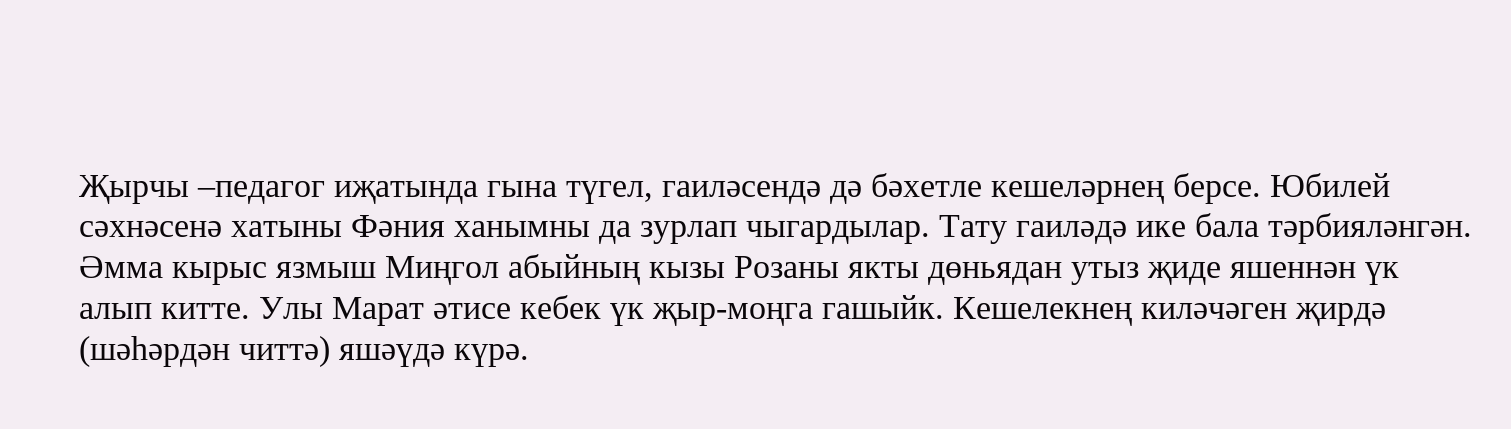Җырчы –педагог иҗатында гына түгел, гаиләсендә дә бәхетле кешеләрнең берсе. Юбилей сәхнәсенә хатыны Фәния ханымны да зурлап чыгардылар. Тату гаиләдә ике бала тәрбияләнгән. Әмма кырыс язмыш Миңгол абыйның кызы Розаны якты дөньядан утыз җиде яшеннән үк алып китте. Улы Марат әтисе кебек үк җыр-моңга гашыйк. Кешелекнең киләчәген җирдә (шәһәрдән читтә) яшәүдә күрә.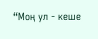“Моң ул - кеше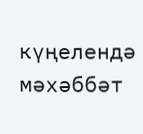күңелендә мәхәббәт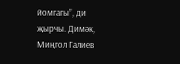йомгагы”, ди җырчы. Димәк, Миңгол Галиев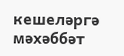кешеләргә мәхәббәт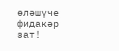өләшүче фидакәр зат!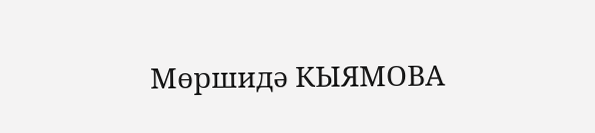Мөршидә КЫЯМОВА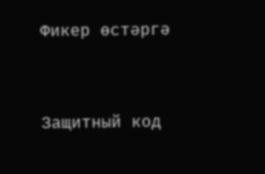Фикер өстәргә


Защитный код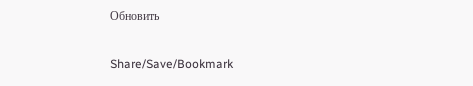Обновить

Share/Save/Bookmark